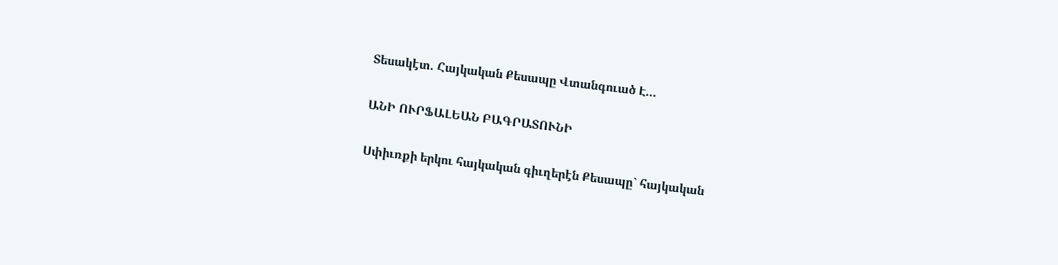Տեսակէտ. Հայկական Քեսապը Վտանգուած Է…

ԱՆԻ ՈՒՐՖԱԼԵԱՆ ԲԱԳՐԱՏՈՒՆԻ

Սփիւռքի երկու հայկական գիւղերէն Քեսապը` հայկական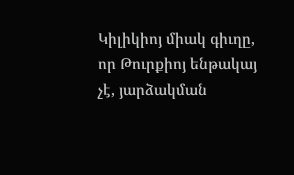Կիլիկիոյ միակ գիւղը, որ Թուրքիոյ ենթակայ չէ, յարձակման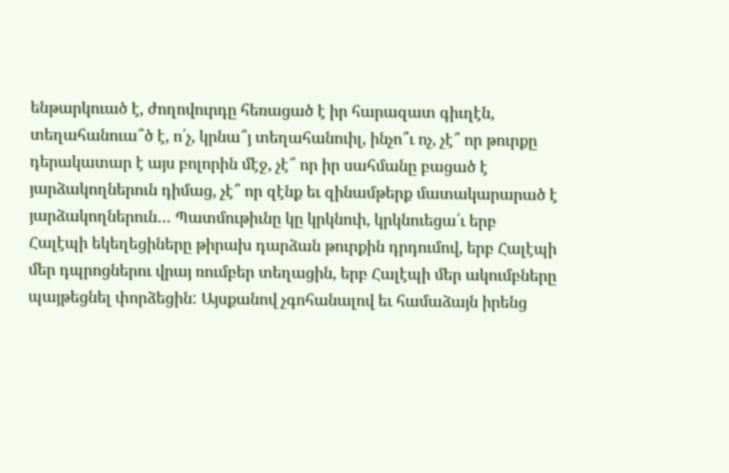ենթարկուած է, ժողովուրդը հեռացած է իր հարազատ գիւղէն, տեղահանուա՞ծ է, ո՛չ, կրնա՞յ տեղահանուիլ, ինչո՞ւ ոչ, չէ՞ որ թուրքը դերակատար է այս բոլորին մէջ, չէ՞ որ իր սահմանը բացած է յարձակողներուն դիմաց, չէ՞ որ զէնք եւ զինամթերք մատակարարած է յարձակողներուն… Պատմութիւնը կը կրկնուի, կրկնուեցա՛ւ երբ Հալէպի եկեղեցիները թիրախ դարձան թուրքին դրդումով, երբ Հալէպի մեր դպրոցներու վրայ ռումբեր տեղացին, երբ Հալէպի մեր ակումբները պայթեցնել փորձեցին: Այսքանով չգոհանալով եւ համաձայն իրենց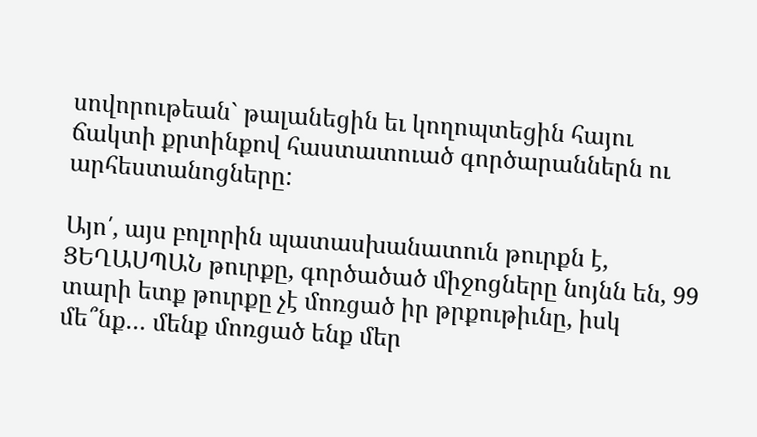սովորութեան` թալանեցին եւ կողոպտեցին հայու ճակտի քրտինքով հաստատուած գործարաններն ու արհեստանոցները:

Այո՛, այս բոլորին պատասխանատուն թուրքն է, ՑԵՂԱՍՊԱՆ թուրքը, գործածած միջոցները նոյնն են, 99 տարի ետք թուրքը չէ մոռցած իր թրքութիւնը, իսկ մե՞նք… մենք մոռցած ենք մեր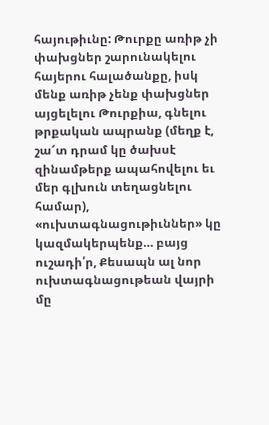հայութիւնը: Թուրքը առիթ չի փախցներ շարունակելու հայերու հալածանքը, իսկ մենք առիթ չենք փախցներ այցելելու Թուրքիա, գնելու թրքական ապրանք (մեղք է, շա՜տ դրամ կը ծախսէ զինամթերք ապահովելու եւ մեր գլխուն տեղացնելու համար), «ուխտագնացութիւններ» կը կազմակերպենք… բայց ուշադի՛ր, Քեսապն ալ նոր ուխտագնացութեան վայրի մը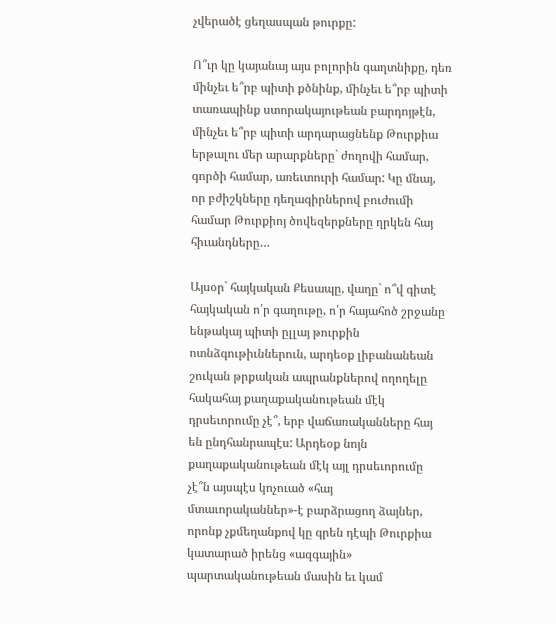չվերածէ ցեղասպան թուրքը:

Ո՞ւր կը կայանայ այս բոլորին գաղտնիքը, դեռ մինչեւ ե՞րբ պիտի քծնինք, մինչեւ ե՞րբ պիտի տառապինք ստորակայութեան բարդոյթէն, մինչեւ ե՞րբ պիտի արդարացնենք Թուրքիա երթալու մեր արարքները` ժողովի համար, գործի համար, առեւտուրի համար: Կը մնայ, որ բժիշկները դեղագիրներով բուժումի համար Թուրքիոյ ծովեզերքները ղրկեն հայ հիւանդները…

Այսօր` հայկական Քեսապը, վաղը` ո՞վ գիտէ հայկական ո՛ր գաղութը, ո՛ր հայահոծ շրջանը ենթակայ պիտի ըլլայ թուրքին ոտնձգութիւններուն, արդեօք լիբանանեան շուկան թրքական ապրանքներով ողողելը հակահայ քաղաքականութեան մէկ դրսեւորումը չէ՞, երբ վաճառականները հայ են ընդհանրապէս: Արդեօք նոյն քաղաքականութեան մէկ այլ դրսեւորումը չէ՞ն այսպէս կոչուած «հայ մտաւորականներ»-է բարձրացող ձայներ, որոնք չքմեղանքով կը գրեն դէպի Թուրքիա կատարած իրենց «ազգային» պարտականութեան մասին եւ կամ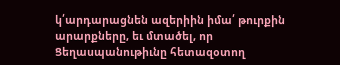կ՛արդարացնեն ազերիին իմա՛ թուրքին արարքները, եւ մտածել, որ Ցեղասպանութիւնը հետազօտող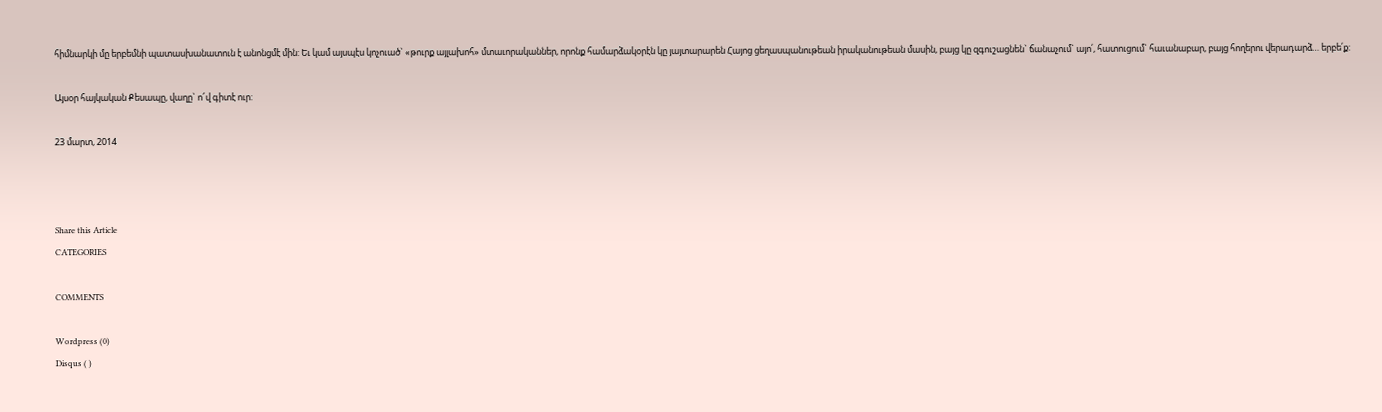հիմնարկի մը երբեմնի պատասխանատուն է անոնցմէ մին: Եւ կամ այսպէս կոչուած` «թուրք այլախոհ» մտաւորականներ, որոնք համարձակօրէն կը յայտարարեն Հայոց ցեղասպանութեան իրականութեան մասին, բայց կը զգուշացնեն` ճանաչում` այո՛, հատուցում` հաւանաբար, բայց հողերու վերադարձ… երբե՛ք:

Այսօր հայկական Քեսապը, վաղը` ո՜վ գիտէ ուր:

23 մարտ, 2014



Share this Article
CATEGORIES

COMMENTS

Wordpress (0)
Disqus ( )